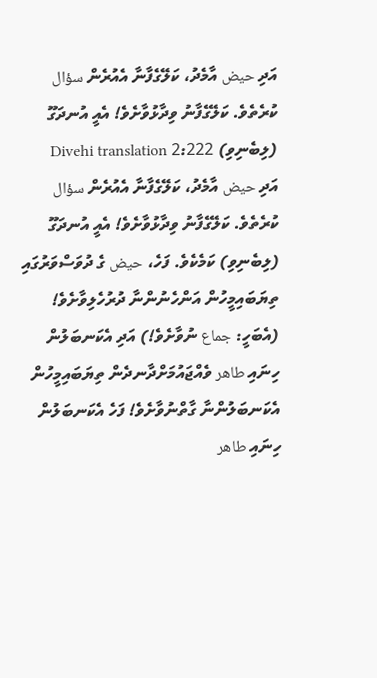އަދި حيض އާމެދު، ކަލޭގެފާނާ އެއުރެން سؤال ކުރެތެވެ. ކަލޭގެފާނު ވިދާޅުވާށެވެ! އެއީ އުނދަގޫ (ލިބެނިވި) 2:222 Divehi translation
އަދި حيض އާމެދު، ކަލޭގެފާނާ އެއުރެން سؤال ކުރެތެވެ. ކަލޭގެފާނު ވިދާޅުވާށެވެ! އެއީ އުނދަގޫ (ލިބެނިވި) ކަމެކެވެ. ފަހެ، حيض ގެ ދުވަސްވަރުގައި ތިޔަބައިމީހުން އަންހެނުންނާ ދުރުހެލިވާށެވެ! (އެބަހީ: جماع ނުވާށެވެ!) އަދި އެކަނބަލުން ހިނައި طاهر ވެއްޖައުމަށްދާނދެން ތިޔަބައިމީހުން އެކަނބަލުންނާ ގާތްނުވާށެވެ! ފަހެ އެކަނބަލުން ހިނައި طاهر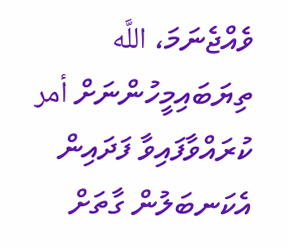ވެއްޖެނަމަ، اللَّه ތިޔަބައިމީހުންނަށް أمر ކުރައްވާފައިވާ ފަދައިން އެކަނބަލުން ގާތަށް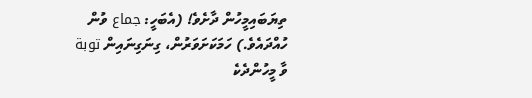ތިޔަބައިމީހުން ދާށެވެ! (އެބަހީ: جماع ވުން ހުއްދައެވެ.) ހަމަކަށަވަރުން، ގިނަގިނައިން توبة ވާ މީހުންދެކެ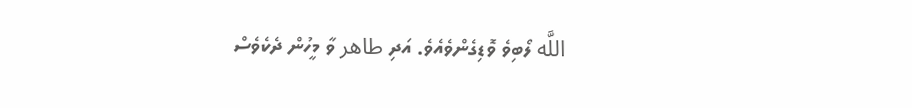اللَّه ލޯބިވެ ވޮޑިގެންވެއެވެ. އަދި طاهر ވާ މީހުން ދެކެވެސް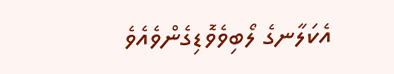އެކަލާނގެ ލޯބިވެވޮޑިގެންވެއެވެ